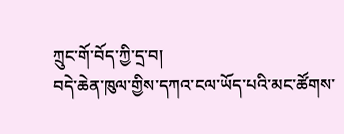ཀྲུང་གོ་བོད་ཀྱི་དྲ་བ།
བདེ་ཆེན་ཁུལ་གྱིས་དཀའ་ངལ་ཡོད་པའི་མང་ཚོགས་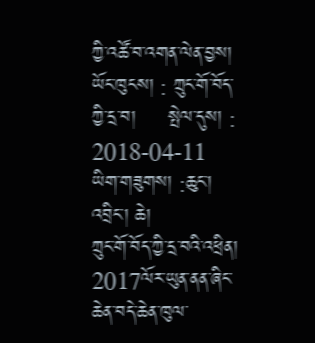ཀྱི་འཚོ་བ་འགན་ལེན་བྱས།
ཡོང་ཁུངས། : ཀྲུང་གོ་བོད་ཀྱི་དྲ་བ།     སྤེལ་དུས། : 2018-04-11
ཡིག་གཟུགས། :ཆུང་། འབྲིང་། ཆེ།
ཀྲུང་གོ་བོད་ཀྱི་དྲ་བའི་འཕྲིན།  2017ལོར་ཡུན་ནན་ཞིང་ཆེན་བདེ་ཆེན་ཁུལ་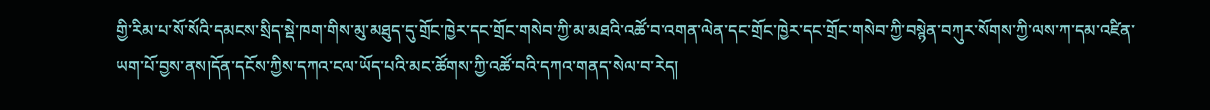གྱི་རིམ་པ་སོ་སོའི་དམངས་སྲིད་སྡེ་ཁག་གིས་མུ་མཐུད་དུ་གྲོང་ཁྱེར་དང་གྲོང་གསེབ་ཀྱི་མ་མཐའི་འཚོ་བ་འགན་ལེན་དང་གྲོང་ཁྱེར་དང་གྲོང་གསེབ་ཀྱི་བསྙེན་བཀུར་སོགས་ཀྱི་ལས་ཀ་དམ་འཛིན་ཡག་པོ་བྱས་ནས།དོན་དངོས་ཀྱིས་དཀའ་ངལ་ཡོད་པའི་མང་ཚོགས་ཀྱི་འཚོ་བའི་དཀའ་གནད་སེལ་བ་རེད།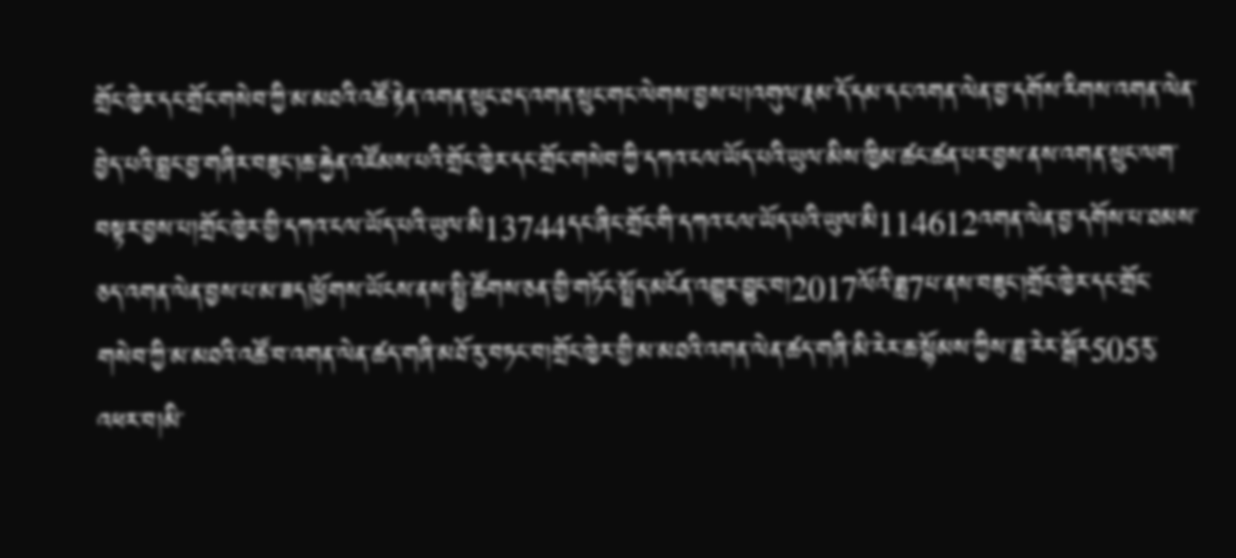གྲོང་ཁྱེར་དང་གྲོང་གསེབ་ཀྱི་མ་མཐའི་འཚོ་རྟེན་འགན་སྲུང་ཐད་འགན་སྲུང་གང་ལེགས་བྱས་པ།འགུལ་རྣམ་དོ་དམ་དང་འགན་ལེན་བྱ་དགོས་རིགས་འགན་ལེན་བྱེད་པའི་བླང་བྱ་གཞིར་བཟུང་།ཆ་རྐྱེན་འཛོམས་པའི་གྲོང་ཁྱེར་དང་གྲོང་གསེབ་ཀྱི་དཀའ་ངལ་ཡོད་པའི་ཡུལ་མིས་ཁྱིམ་ཚང་ཚན་པར་བྱས་ནས་འགན་སྲུང་ལག་བསྟར་བྱས་པ།གྲོང་ཁྱེར་གྱི་དཀའ་ངལ་ཡོད་པའི་ཡུལ་མི13744དང་ཞིང་གྲོང་གི་དཀའ་ངལ་ཡོད་པའི་ཡུལ་མི114612འགན་ལེན་བྱ་དགོས་པ་ཐམས་ཅད་འགན་ལེན་བྱས་པ་མ་ཟད།ཕྱོགས་ཡོངས་ནས་སྤྱི་ཚོགས་ཅན་གྱི་གཏོང་སྤྲོད་མངོན་འགྱུར་བྱུང་བ།2017ལོའི་ཟླ7པ་ནས་བཟུང་།གྲོང་ཁྱེར་དང་གྲོང་གསེབ་ཀྱི་མ་མཐའི་འཚོ་བ་འགན་ལེན་ཚད་གཞི་མཐོ་རུ་བཏང་བ།གྲོང་ཁྱེར་གྱི་མ་མཐའི་འགན་ལེན་ཚད་གཞི་མི་རེར་ཆ་སྙོམས་ཀྱིས་ཟླ་རེར་སྒོར505རུ་འཕར་བ།མི་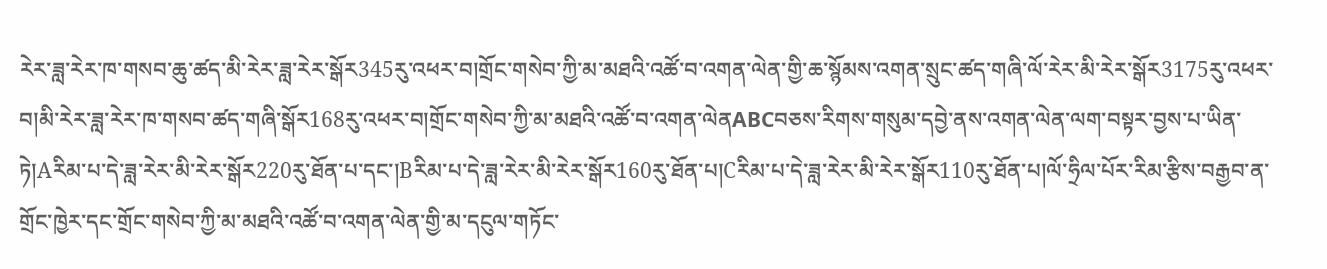རེར་ཟླ་རེར་ཁ་གསབ་ཆུ་ཚད་མི་རེར་ཟླ་རེར་སྒོར345རུ་འཕར་བ།གྲོང་གསེབ་ཀྱི་མ་མཐའི་འཚོ་བ་འགན་ལེན་གྱི་ཆ་སྙོམས་འགན་སྲུང་ཚད་གཞི་ལོ་རེར་མི་རེར་སྒོར3175རུ་འཕར་བ།མི་རེར་ཟླ་རེར་ཁ་གསབ་ཚད་གཞི་སྒོར168རུ་འཕར་བ།གྲོང་གསེབ་ཀྱི་མ་མཐའི་འཚོ་བ་འགན་ལེནABCབཅས་རིགས་གསུམ་དབྱེ་ནས་འགན་ལེན་ལག་བསྟར་བྱས་པ་ཡིན་ཏེ།Aརིམ་པ་དེ་ཟླ་རེར་མི་རེར་སྒོར220རུ་ཐོན་པ་དང་།Bརིམ་པ་དེ་ཟླ་རེར་མི་རེར་སྒོར160རུ་ཐོན་པ།Cརིམ་པ་དེ་ཟླ་རེར་མི་རེར་སྒོར110རུ་ཐོན་པ།ལོ་ཧྲིལ་པོར་རིམ་རྩིས་བརྒྱབ་ན་གྲོང་ཁྱེར་དང་གྲོང་གསེབ་ཀྱི་མ་མཐའི་འཚོ་བ་འགན་ལེན་གྱི་མ་དངུལ་གཏོང་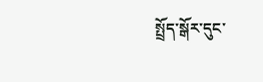སྤྲོད་སྒོར་དུང་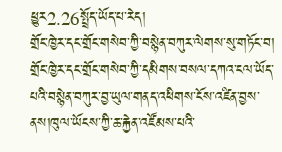ཕྱུར2.26སྤྲོད་ཡོད་པ་རེད།
གྲོང་ཁྱེར་དང་གྲོང་གསེབ་ཀྱི་བསྙེན་བཀུར་ལེགས་སུ་གཏོང་བ། གྲོང་ཁྱེར་དང་གྲོང་གསེབ་ཀྱི་དམིགས་བསལ་དཀའ་ངལ་ཡོད་པའི་བསྙེན་བཀུར་བྱ་ཡུལ་གནད་འཕིགས་ངོས་འཛིན་བྱས་ནས།ཁུལ་ཡོངས་ཀྱི་ཆ་རྐྱེན་འཛོམས་པའི་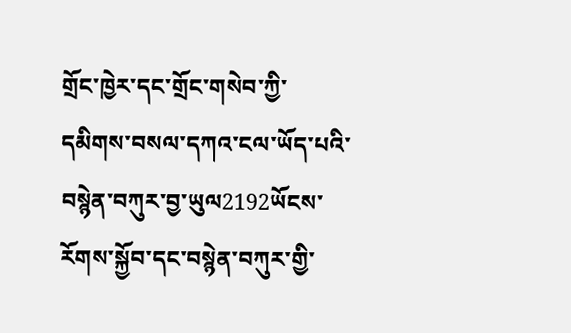གྲོང་ཁྱེར་དང་གྲོང་གསེབ་ཀྱི་དམིགས་བསལ་དཀའ་ངལ་ཡོད་པའི་བསྙེན་བཀུར་བྱ་ཡུལ2192ཡོངས་རོགས་སྐྱོབ་དང་བསྙེན་བཀུར་གྱི་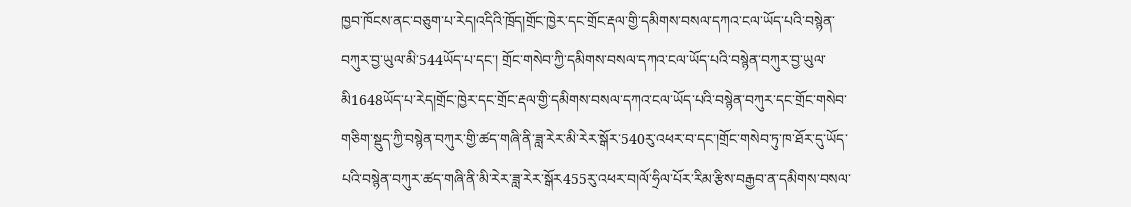ཁྱབ་ཁོངས་ནང་བཅུག་པ་རེད།འདིའི་ཁྲོད།གྲོང་ཁྱེར་དང་གྲོང་རྡལ་གྱི་དམིགས་བསལ་དཀའ་ངལ་ཡོད་པའི་བསྙེན་བཀུར་བྱ་ཡུལ་མི་544ཡོད་པ་དང་། གྲོང་གསེབ་ཀྱི་དམིགས་བསལ་དཀའ་ངལ་ཡོད་པའི་བསྙེན་བཀུར་བྱ་ཡུལ་མི1648ཡོད་པ་རེད།གྲོང་ཁྱེར་དང་གྲོང་རྡལ་གྱི་དམིགས་བསལ་དཀའ་ངལ་ཡོད་པའི་བསྙེན་བཀུར་དང་གྲོང་གསེབ་གཅིག་སྡུད་ཀྱི་བསྙེན་བཀུར་གྱི་ཚད་གཞི་ནི་ཟླ་རེར་མི་རེར་སྒོར་540རུ་འཕར་བ་དང་།གྲོང་གསེབ་ཏུ་ཁ་ཐོར་དུ་ཡོད་པའི་བསྙེན་བཀུར་ཚད་གཞི་ནི་མི་རེར་ཟླ་རེར་སྒོར455རུ་འཕར་བ།ལོ་ཧྲིལ་པོར་རིམ་རྩིས་བརྒྱབ་ན་དམིགས་བསལ་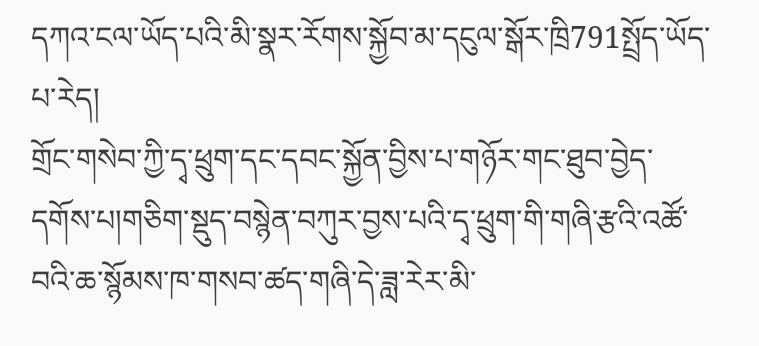དཀའ་ངལ་ཡོད་པའི་མི་སྣར་རོགས་སྐྱོབ་མ་དངུལ་སྒོར་ཁྲི791སྤྲོད་ཡོད་པ་རེད།
གྲོང་གསེབ་ཀྱི་དྭ་ཕྲུག་དང་དབང་སྐྱོན་བྱིས་པ་གཉོར་གང་ཐུབ་བྱེད་དགོས་པ།གཅིག་སྡུད་བསྙེན་བཀུར་བྱས་པའི་དྭ་ཕྲུག་གི་གཞི་རྩའི་འཚོ་བའི་ཆ་སྙོམས་ཁ་གསབ་ཚད་གཞི་དེ་ཟླ་རེར་མི་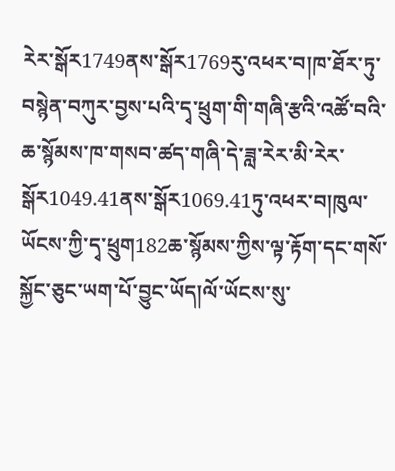རེར་སྒོར1749ནས་སྒོར1769རུ་འཕར་བ།ཁ་ཐོར་ཏུ་བསྙེན་བཀུར་བྱས་པའི་དྭ་ཕྲུག་གི་གཞི་རྩའི་འཚོ་བའི་ཆ་སྙོམས་ཁ་གསབ་ཚད་གཞི་དེ་ཟླ་རེར་མི་རེར་སྒོར1049.41ནས་སྒོར1069.41ཏུ་འཕར་བ།ཁུལ་ཡོངས་ཀྱི་དྭ་ཕྲུག182ཆ་སྙོམས་ཀྱིས་ལྟ་རྟོག་དང་གསོ་སྐྱོང་ཅུང་ཡག་པོ་བྱུང་ཡོད།ལོ་ཡོངས་སུ་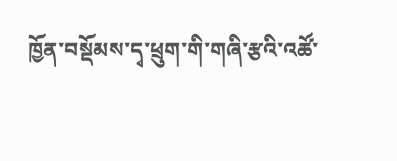ཁྱོན་བསྡོམས་དྭ་ཕྲུག་གི་གཞི་རྩའི་འཚོ་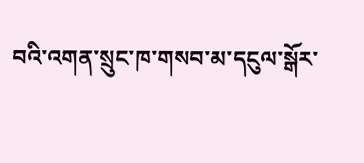བའི་འགན་སྲུང་ཁ་གསབ་མ་དངུལ་སྒོར་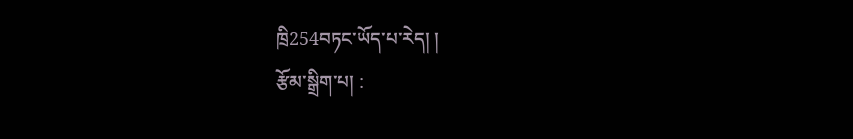ཁྲི254བཏང་ཡོད་པ་རེད། །
རྩོམ་སྒྲིག་པ། :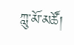ཀླུ་མོ་མཚོ།